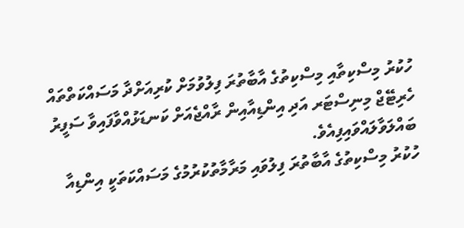ހުކުރު މިސްކިތާއި މިސްކިތުގެ އާބާތުރަ ފިލުވުމަށް ކުރިއަށްދާ މަސައްކަތްތައް ހެރިޓޭޖް މިނިސްޓަރ އަދި އިންޑިއާއިން ރާއްޖެއަށް ކަނޑަޅުއްވާފައިވާ ސަފީރު ބައްލަވާލައްވައިފިއެވެ.
ހުކުރު މިސްކިތުގެ އާބާތުރަ ފިލުވައި މަރާމާތުކުރުމުގެ މަސައްކަތަކީ އިންޑިއާ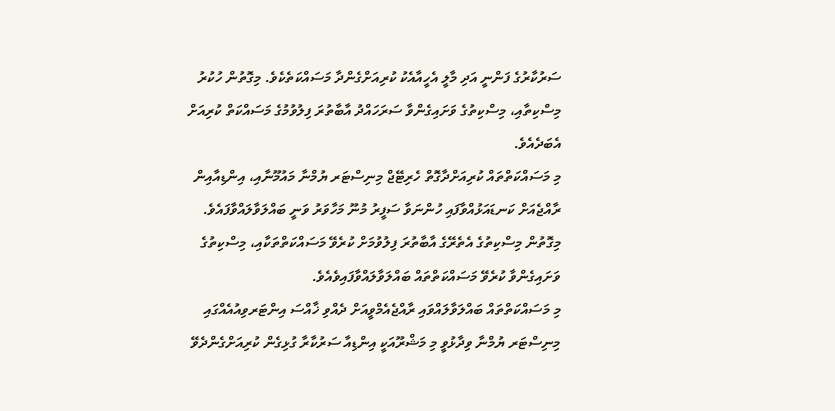ސަރުކާރުގެ ފަންނީ އަދި މާލީ އެހީއާއެކު ކުރިއަށްގެންދާ މަސައްކަތެކެވެ. މިގޮތުން ހުކުރު މިސްކިތާއި، މިސްކިތުގެ ވަށައިގެންވާ ސަރަހައްދު އާބާތުރަ ފިލުވުމުގެ މަސައްކަތް ކުރިއަށް އެބަދެއެވެ.
މި މަސައްކަތްތައް ކުރިއަށްދާގޮތް ހެރިޓޭޖް މިނިސްޓަރ ޔުމްނާ މައުމޫނާއި، އިންޑިއާއިން ރާއްޖެއަށް ކަނޑައަޅުއްވާފައި ހުންނަވާ ސަފީރު މުނޫ މަހާވަރު ވަނީ ބައްލަވާލައްވާފައެވެ. މިގޮތުން މިސްކިތުގެ އެތެރޭގެ އާބާތުރަ ފިލުވުމަށް ކުރެވޭ މަސައްކަތްތަކާއި، މިސްކިތުގެ ވަށައިގެންވާ ކުރެވޭ މަސައްކަތްތައް ބައްލަވާލައްވާފައިވެއެވެ.
މި މަސައްކަތްތައް ބައްލަވާލައްވައި ރާއްޖެއެމްވީއަށް ދެއްވި ޚާއްސަ އިންޓަރވިއުއެއްގައި މިނިސްޓަރ ޔުމްނާ ވިދާޅުވީ މި މަޝްރޫއަކީ އިންޑިއާ ސަރުކާރާ ގުޅިގެން ކުރިއަށްގެންދެވޭ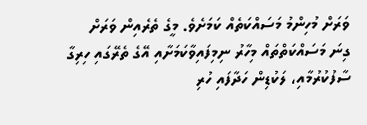ވަރަށް މުހިންމު މަސައްކަތެއް ކަމަށެވެ. މީގެ ތެރެއިން ވަރަށް ގިނަ މަސައްކަތްތައް މިހާރު ނިމިފައިވާކަމަށާއި އޭގެ ތެރޭގައި ހިރިގާ ސާފުކުރުމާއި، ލަކުޑިން ހަދާފައި ހުރި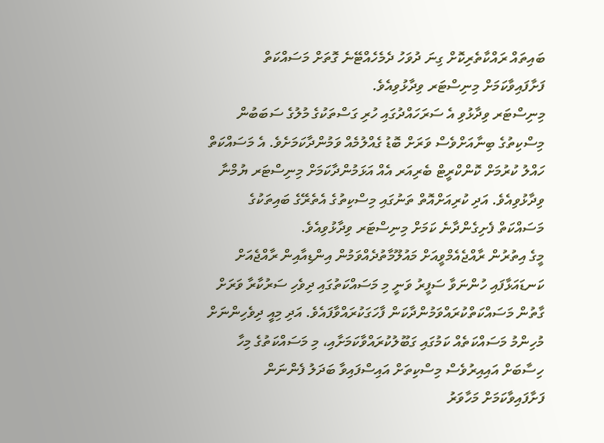ބައިތައް ރައްކާތެރިކޮށް ގިނަ ދުވަހު ދެމެހެއްޓޭނެ ގޮތަށް މަސައްކަތް ފަށާފައިވާކަމަށް މިނިސްޓަރ ވިދާޅުވިއެވެ.
މިނިސްޓަރ ވިދާޅުވި އެ ސަރަހައްދުގައި ހުރި ގަސްތަކުގެ މުލުގެ ސަބަބުން މިސްކިތުގެ ބިނާއަށްވެސް ވަރަށް ބޮޑު ގެއްލުމެއް ވަމުންދާކަމަށެވެ. އެ މަސައްކަތް ހައްލު ކުރުމަށް ކޮންކްރީޓް ބެރިއަރ އެއް އަޅަމުންދާކަމަށް މިނިސްޓަރ ޔުމްނާ ވިދާޅުވިއެވެ. އަދި ކުރިއަށްއޮތް ތަނުގައި މިސްކިތުގެ އެތެރޭގެ ބައިތަކުގެ މަސައްކަތް ފެށިގެންދާނެ ކަމަށް މިނިސްޓަރ ވިދާޅުވިއެވެ.
މީގެ އިތުރުން ރާއްޖެއެމްވީއަށް މައުލޫމާތުދެއްވަމުން އިންޑިއާއިން ރާއްޖެއަށް ކަނޑައަޅާފައި ހުންނަވާ ސަފީރު ވަނީ މި މަސައްކަތުގައި ދިވެހި ސަރުކާރާ ވަރަށް ގާތުން މަސައްކަތްކުރައްވަމުންދާކަން ފާހަގަކުރައްވާފައެވެ. އަދި މިއީ ދިވެހިންނަށް މުހިންމު މަސައްކަތެއް ކަމުގައި ގަބޫލުކުރައްވާކަމަށާއި، މި މަސައްކަތުގެ މިހާ ހިސާބަށް އައިއިރުވެސް މިސްކިތަށް އައިސްފައިވާ ބަދަލު ފެންނަން ފަށާފައިވާކަމަށް މަހާވަރު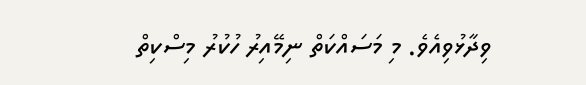ވިދާޅުވިއެވެ. މި މަސައްކަތް ނިމޭއިރު ހުކުރު މިސްކިތް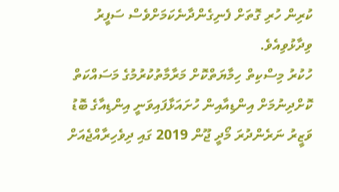ކުރިން ހުރި ގޮތަށް ފެނިގެންދާނެކަމަށްވެސް ސަފީރު ވިދާޅުވިއެވެ.
ހުކުރު މިސްކިތް ހިމާޔަތްކޮށް މަރާމާތުކުރުމުގެ މަސައްކަތް ކޮށްދިނުމަށް އިންޑިއާއިން ހުށައަޅާފައިވަނީ އިންޑިއާގެ ބޮޑު ވަޒީރު ނަރެންދުރަ މޯދީ ޖޫން 2019 ގައި ދިވެހިރާއްޖެއަށް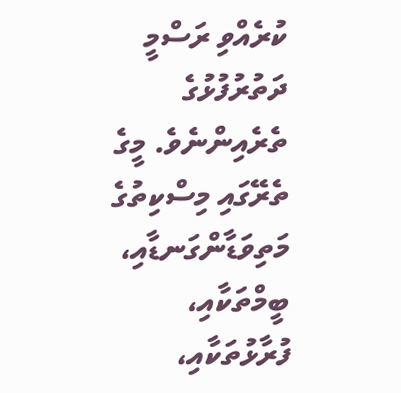ކުރެއްވި ރަސްމީ ދަތުރުފުޅުގެ ތެރެއިންނެވެ. މީގެ ތެރޭގައި މިސްކިތުގެ މަތިވަޑާންގަނޑާއި، ބީމްތަކާއި، ފުރާޅުތަކާއި،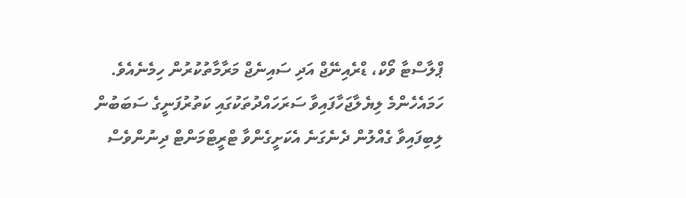ޕްލާސްޓާ ވޯކް، ޑްރެއިނޭޖް އަދި ސައިނެޖް މަރާމާތުކުރުން ހިމެނެއެވެ. ހަމައެހެންމެ ލިޔެލާޖަހާފައިވާ ސަރަހައްދުތަކުގައި ކަތުރުފަނީގެ ސަބަބުން ލިބިފައިވާ ގެއްލުން ދެނެގަނެ އެކަށީގެންވާ ޓްރީޓްމަންޓް ދިނުންވެސް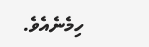ހިމެނެއެވެ.